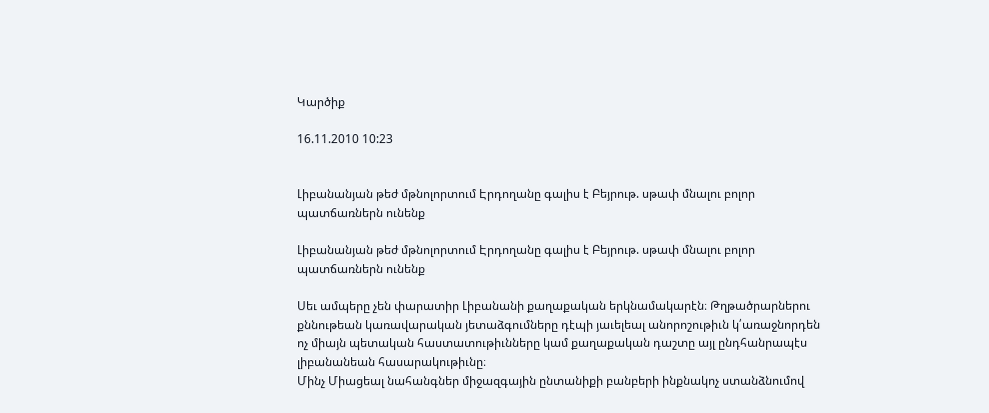Կարծիք

16.11.2010 10:23


Լիբանանյան թեժ մթնոլորտում Էրդողանը գալիս է Բեյրութ. սթափ մնալու բոլոր պատճառներն ունենք

Լիբանանյան թեժ մթնոլորտում Էրդողանը գալիս է Բեյրութ. սթափ մնալու բոլոր պատճառներն ունենք

Սեւ ամպերը չեն փարատիր Լիբանանի քաղաքական երկնամակարէն։ Թղթածրարներու քննութեան կառավարական յետաձգումները դէպի յաւելեալ անորոշութիւն կ՛առաջնորդեն ոչ միայն պետական հաստատութիւնները կամ քաղաքական դաշտը այլ ընդհանրապէս լիբանանեան հասարակութիւնը։
Մինչ Միացեալ նահանգներ միջազգային ընտանիքի բանբերի ինքնակոչ ստանձնումով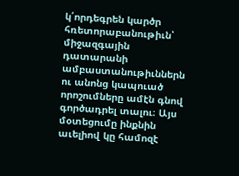կ՛որդեգրեն կարծր հռետորաբանութիւն՝ միջազգային դատարանի ամբաստանութիւններն ու անոնց կապուած որոշումները ամէն գնով գործադրել տալու։ Այս մօտեցումը ինքնին աւելիով կը համոզէ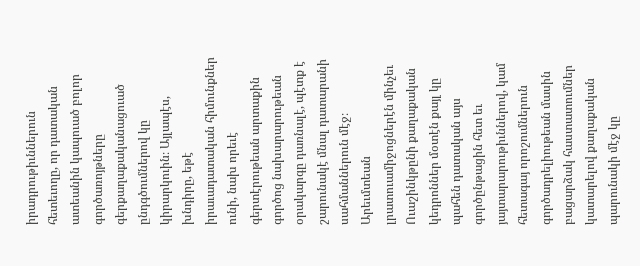իրադրութիւններուն հետեւողը, որ դատական ատեանին կապուած բոլոր գործառոյթները գերքաղաքականացուած  ընդգծումներով կը կիրարկուին։ Այլապէս, խնդիրը, եթէ իրաւադատական հիմունքներ ունի, նախ որեւէ գերտէրութեան արտաքին գործոց նախարարութեան օրակարգը դառնալէ, պէտք է շարունակէ մնալ դատարանի սահմաններուն մէջ։
Արեւմտեան լրատուամիջոցներէն մինչեւ Ուաշինկթընի քաղաքական կեդրոններ մօտէն քայլ կը պահեն դատական այս գործընթացին հետ եւ յայտարարութիւններով, կամ հետագայ որոշումներուն գործադրելիութեան մասին բացարձակ հաստատումներ կատարելով քաղաքական պարունակի մէջ կը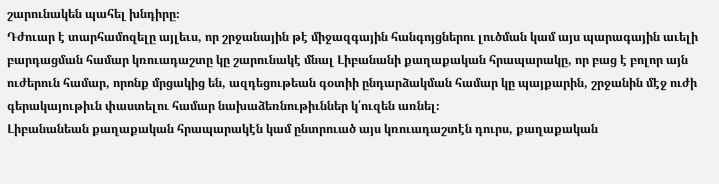շարունակեն պահել խնդիրը։
Դժուար է տարհամոզելը այլեւս, որ շրջանային թէ միջազգային հանգոյցներու լուծման կամ այս պարագային աւելի բարդացման համար կռուադաշտը կը շարունակէ մնալ Լիբանանի քաղաքական հրապարակը, որ բաց է բոլոր այն ուժերուն համար, որոնք մրցակից են, ազդեցութեան գօտիի ընդարձակման համար կը պայքարին, շրջանին մէջ ուժի գերակայութիւն փաստելու համար նախաձեռնութիւններ կ՛ուզեն առնել։
Լիբանանեան քաղաքական հրապարակէն կամ ընտրուած այս կռուադաշտէն դուրս, քաղաքական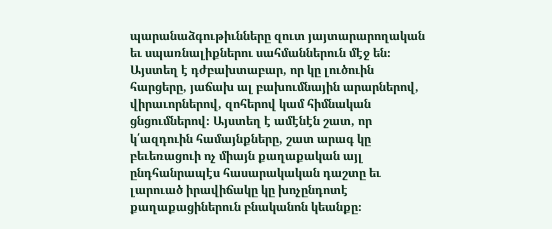պարանաձգութիւնները զուտ յայտարարողական եւ սպառնալիքներու սահմաններուն մէջ են։ Այստեղ է դժբախտաբար, որ կը լուծուին հարցերը, յաճախ ալ բախումնային արարներով, վիրաւորներով, զոհերով կամ հիմնական ցնցումներով։ Այստեղ է ամէնէն շատ, որ կ՛ազդուին համայնքները, շատ արագ կը բեւեռացուի ոչ միայն քաղաքական այլ ընդհանրապէս հասարակական դաշտը եւ լարուած իրավիճակը կը խոչընդոտէ քաղաքացիներուն բնականոն կեանքը։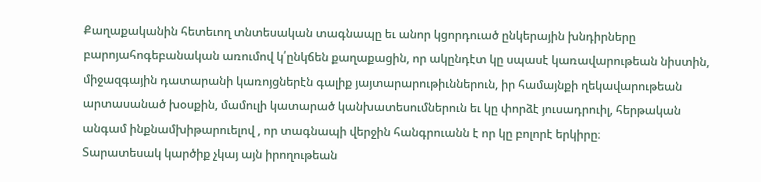Քաղաքականին հետեւող տնտեսական տագնապը եւ անոր կցորդուած ընկերային խնդիրները բարոյահոգեբանական առումով կ՛ընկճեն քաղաքացին, որ ակընդէտ կը սպասէ կառավարութեան նիստին, միջազգային դատարանի կառոյցներէն գալիք յայտարարութիւններուն, իր համայնքի ղեկավարութեան արտասանած խօսքին, մամուլի կատարած կանխատեսումներուն եւ կը փորձէ յուսադրուիլ, հերթական անգամ ինքնամխիթարուելով , որ տագնապի վերջին հանգրուանն է որ կը բոլորէ երկիրը։
Տարատեսակ կարծիք չկայ այն իրողութեան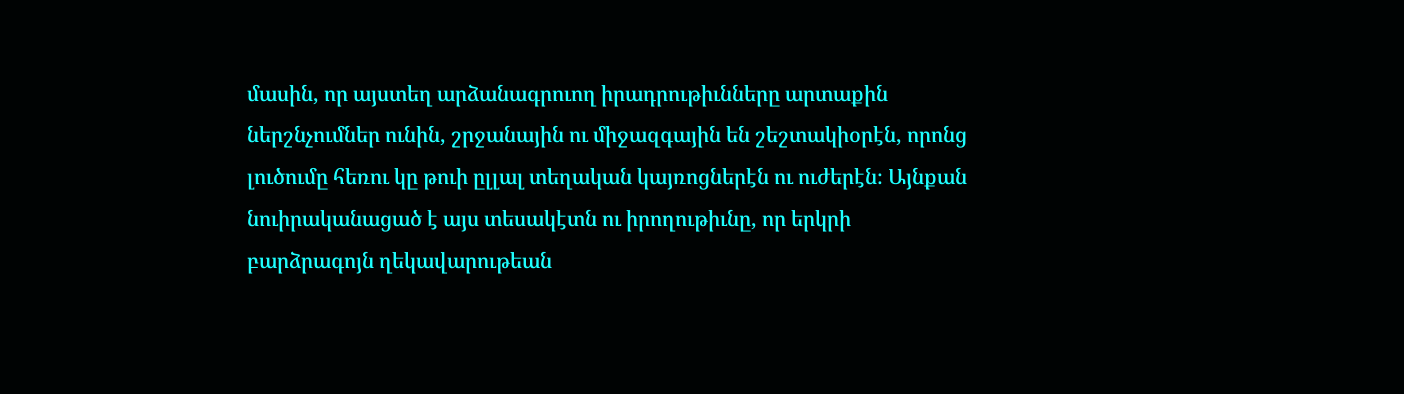մասին, որ այստեղ արձանագրուող իրադրութիւնները արտաքին ներշնչումներ ունին, շրջանային ու միջազգային են շեշտակիօրէն, որոնց լուծումը հեռու կը թուի ըլլալ տեղական կայռոցներէն ու ուժերէն։ Այնքան նուիրականացած է այս տեսակէտն ու իրողութիւնը, որ երկրի բարձրագոյն ղեկավարութեան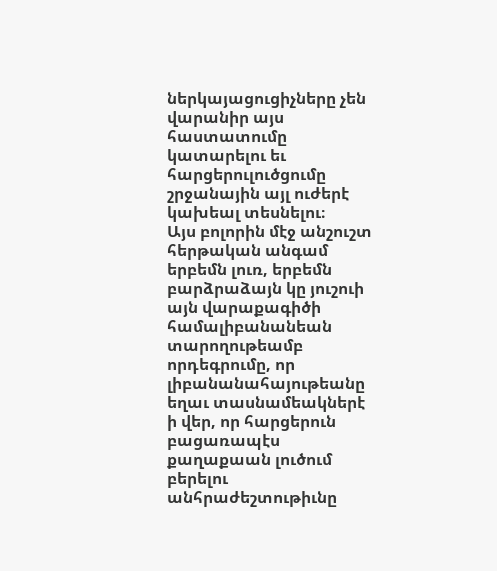ներկայացուցիչները չեն վարանիր այս հաստատումը կատարելու եւ հարցերուլուծցումը շրջանային այլ ուժերէ կախեալ տեսնելու։
Այս բոլորին մէջ անշուշտ հերթական անգամ երբեմն լուռ, երբեմն բարձրաձայն կը յուշուի այն վարաքագիծի համալիբանանեան տարողութեամբ որդեգրումը, որ լիբանանահայութեանը եղաւ տասնամեակներէ ի վեր, որ հարցերուն բացառապէս քաղաքաան լուծում բերելու անհրաժեշտութիւնը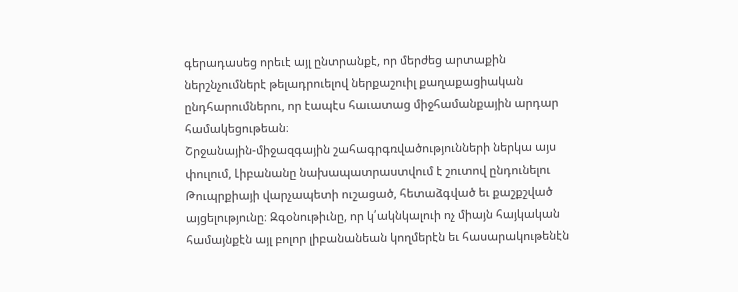գերադասեց որեւէ այլ ընտրանքէ, որ մերժեց արտաքին ներշնչումներէ թելադրուելով ներքաշուիլ քաղաքացիական ընդհարումներու, որ էապէս հաւատաց միջհամանքային արդար համակեցութեան։
Շրջանային-միջազգային շահագրգռվածությունների ներկա այս փուլում, Լիբանանը նախապատրաստվում է շուտով ընդունելու Թուպրքիայի վարչապետի ուշացած, հետաձգված եւ քաշքշված այցելությունը։ Զգօնութիւնը, որ կ՛ակնկալուի ոչ միայն հայկական համայնքէն այլ բոլոր լիբանանեան կողմերէն եւ հասարակութենէն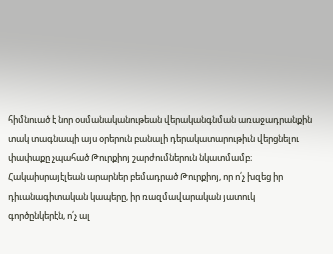հիմնուած է նոր օսմանականութեան վերականգնման առաջադրանքին տակ տագնապի այս օրերուն բանալի դերակատարութիւն վերցնելու փափաքը չպահած Թուրքիոյ շարժումներուն նկատմամբ։ Հակաիսրայէլեան արարներ բեմադրած Թուրքիոյ, որ ո՛չ խզեց իր դիւանագիտական կապերը, իր ռազմավարական յատուկ գործընկերէն, ո՛չ ալ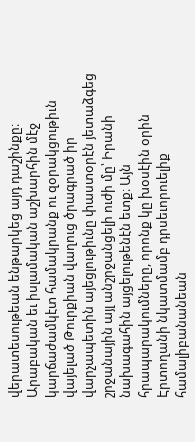վերատեսութեան ենթարկեց այդ դաշինքը։
Արաբական եւ իսլամական աշխարհին մէջ կարճաժամկէտ համակրանք ու զօրակցութիւն վայելած Թուրքիան վաղուց ծրագրած իր վարչապետին այեցլութիւնը փաստօրէն յետաձգեց շրջանային այլ անշրջանցելի ուժի մը՝ Իրանի նախագահին այցելութենէն ետք։ Այն հրապարակումները, որոնք կը խօսէին օրին Էրտողանի նկատմամբ դրսեւորուելիք համալիբանանեան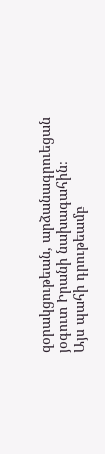զօրակցութեան, արձանագրուեցան յօգուտ Իրանի նախագահին։
Այս պահի դրութեամբ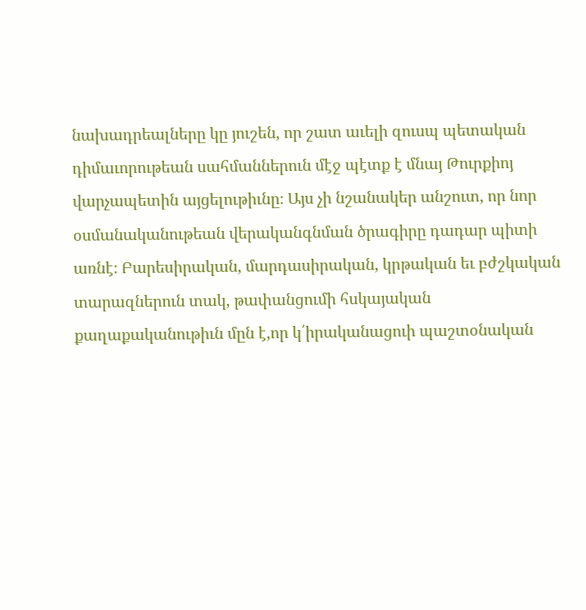նախադրեալները կը յուշեն, որ շատ աւելի զուսպ պետական դիմաւորութեան սահմաններուն մէջ պէտք է մնայ Թուրքիոյ վարչապետին այցելութիւնը։ Այս չի նշանակեր անշուտ, որ նոր օսմանականութեան վերականգնման ծրագիրը դադար պիտի առնէ։ Բարեսիրական, մարդասիրական, կրթական եւ բժշկական տարազներուն տակ, թափանցումի հսկայական քաղաքականութիւն մըն է,որ կ՛իրականացուի պաշտօնական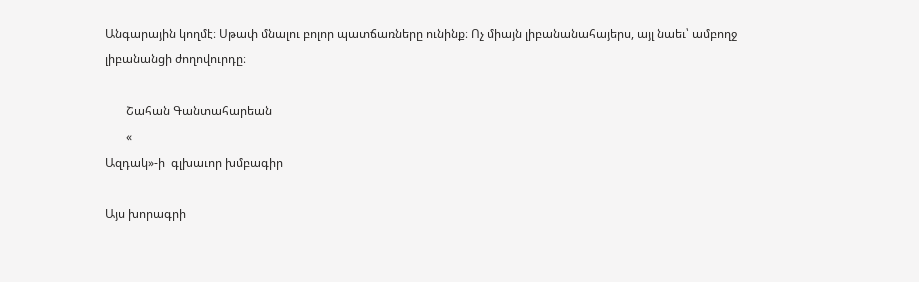Անգարային կողմէ։ Սթափ մնալու բոլոր պատճառները ունինք։ Ոչ միայն լիբանանահայերս, այլ նաեւ՝ ամբողջ լիբանանցի ժողովուրդը։

       Շահան Գանտահարեան
       «
Ազդակ»-ի  գլխաւոր խմբագիր

Այս խորագրի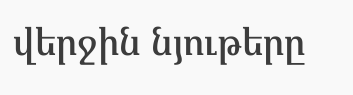վերջին նյութերը